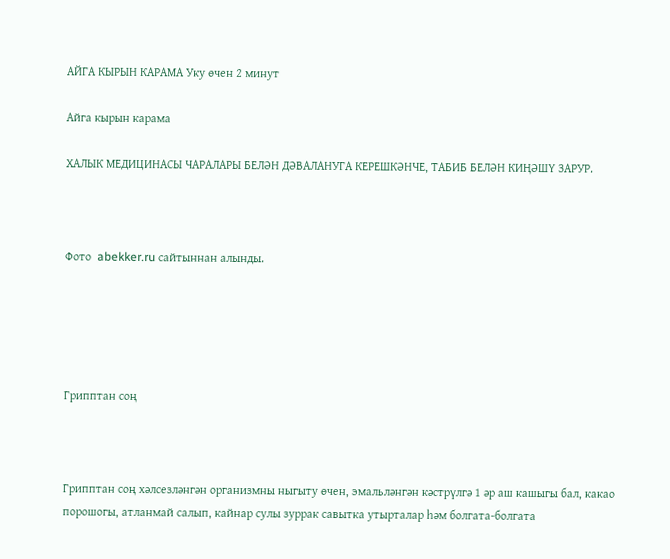АЙГА КЫРЫН КАРАМА Уку өчен 2 минут

Айга кырын карама

ХАЛЫК МЕДИЦИНАСЫ ЧАРАЛАРЫ БЕЛӘН ДӘВАЛАНУГА КЕРЕШКӘНЧЕ, ТАБИБ БЕЛӘН КИҢӘШҮ ЗАРУР.



Фото  abekker.ru сайтыннан алынды.





Грипптан соң



Грипптан соң хәлсезләнгән организмны ныгыту өчен, эмальләнгән кәстрүлгә 1 әр аш кашыгы бал, какао порошогы, атланмай салып, кайнар сулы зуррак савытка утырталар һәм болгата-болгата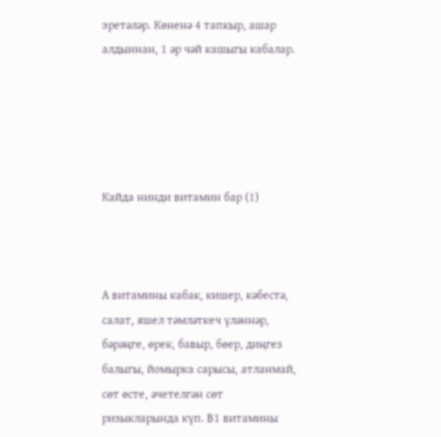эретәләр. Көненә 4 тапкыр, ашар алдыннан, 1 әр чәй кашыгы кабалар.





Кайда нинди витамин бар (1)



А витамины кабак, кишер, кәбестә, салат, яшел тәмләткеч үләннәр, бәрәңге, өрек, бавыр, бөер, диңгез балыгы, йомырка сарысы, атланмай, сөт өсте, әчетелгән сөт ризыкларында күп. В1 витамины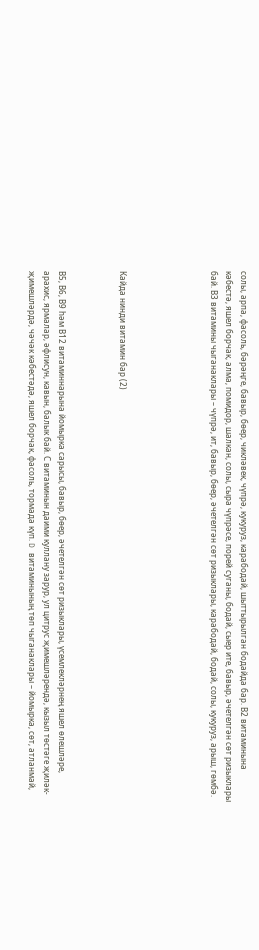солы, арпа, фасоль, бәрәңге, бавыр, бөер, чикләвек, чүпрә, кукуруз, карабодай, шыттырылган бодайда бар. В2 витаминына кәбестә, яшел борчак, алма, помидор, шалкан, солы, сыра чүпрәсе, порей суганы, бодай, сыер ите, бавыр, әчетелгән сөт ризыклары бай. В3 витамины чыганаклары – чүпрә, ит, бавыр, бөер, әчетелгән сөт ризыклары, карабодай, бодай, солы, кукуруз, арыш, гөмбә.





Кайда нинди витамин бар (2)



В5, В6, В9 һәм В12 витаминнарына йомырка сарысы, бавыр, бөер, әчетелгән сөт ризыклары, үсемлекләрнең яшел өлешләре, арахис, ярмалар, әфлисун, кавын, балык бай. С витаминын даими куллану зарур, ул цитрус җимешләрендә, кызыл төстәге җиләк-җимешләрдә, чәчәк кәбестәдә, яшел борчак, фасоль, тормада күп. D витаминының төп чыганаклары – йомырка, сөт, атланмай,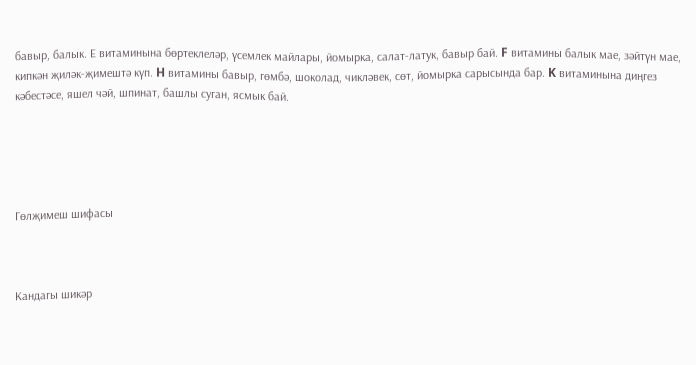бавыр, балык. Е витаминына бөртеклеләр, үсемлек майлары, йомырка, салат-латук, бавыр бай. F витамины балык мае, зәйтүн мае, кипкән җиләк-җимештә күп. H витамины бавыр, гөмбә, шоколад, чикләвек, сөт, йомырка сарысында бар. K витаминына диңгез кәбестәсе, яшел чәй, шпинат, башлы суган, ясмык бай.





Гөлҗимеш шифасы



Кандагы шикәр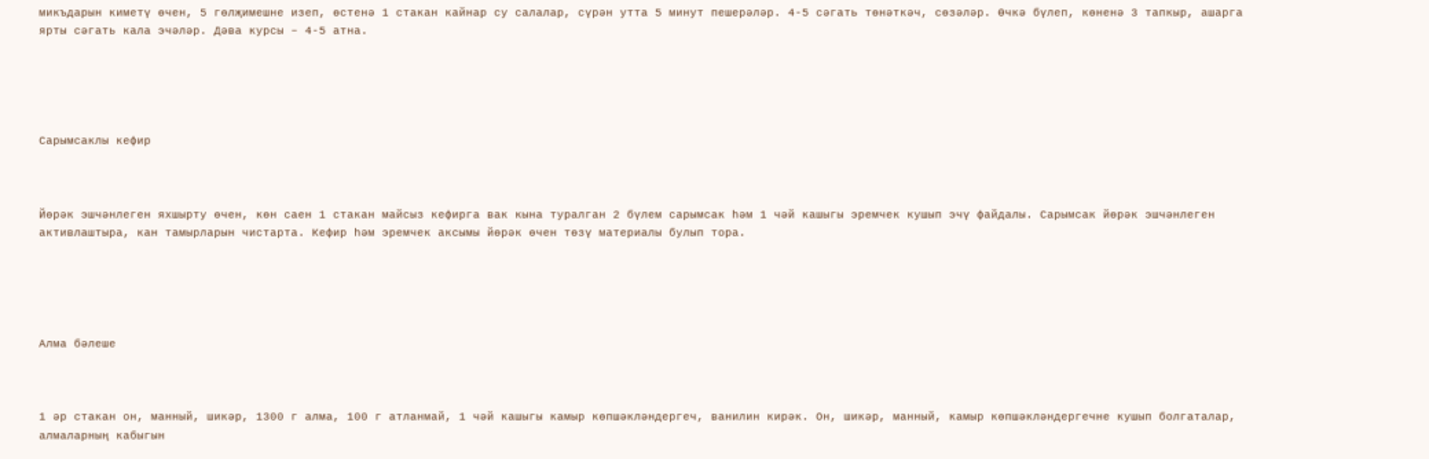микъдарын киметү өчен, 5 гөлҗимешне изеп, өстенә 1 стакан кайнар су салалар, сүрән утта 5 минут пешерәләр. 4-5 сәгать төнәткәч, сөзәләр. Өчкә бүлеп, көненә 3 тапкыр, ашарга ярты сәгать кала эчәләр. Дәва курсы – 4-5 атна.





Сарымсаклы кефир



Йөрәк эшчәнлеген яхшырту өчен, көн саен 1 стакан майсыз кефирга вак кына туралган 2 бүлем сарымсак һәм 1 чәй кашыгы эремчек кушып эчү файдалы. Сарымсак йөрәк эшчәнлеген активлаштыра, кан тамырларын чистарта. Кефир һәм эремчек аксымы йөрәк өчен төзү материалы булып тора.





Алма бәлеше



1 әр стакан он, манный, шикәр, 1300 г алма, 100 г атланмай, 1 чәй кашыгы камыр көпшәкләндергеч, ванилин кирәк. Он, шикәр, манный, камыр көпшәкләндергечне кушып болгаталар, алмаларның кабыгын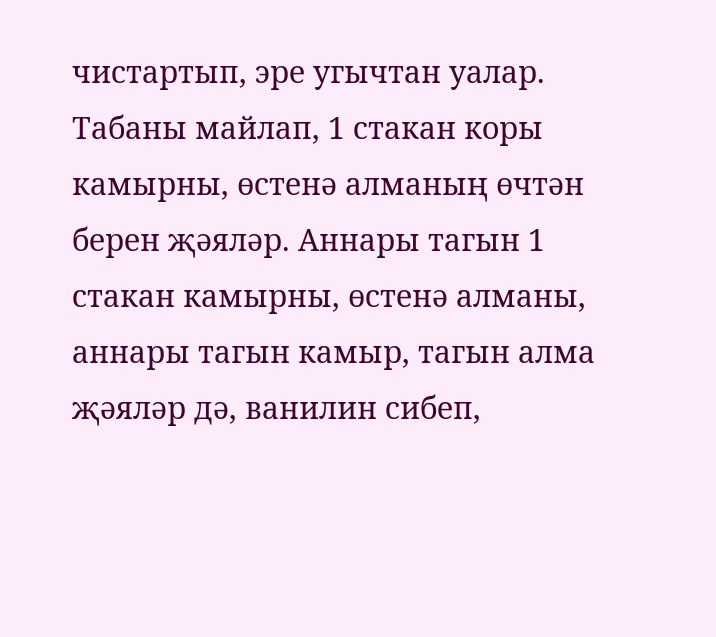чистартып, эре угычтан уалар. Табаны майлап, 1 стакан коры камырны, өстенә алманың өчтән берен җәяләр. Аннары тагын 1 стакан камырны, өстенә алманы, аннары тагын камыр, тагын алма җәяләр дә, ванилин сибеп,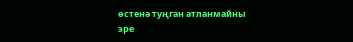өстенә туңган атланмайны эре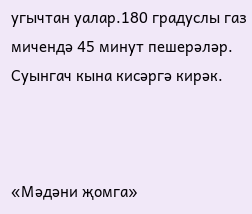угычтан уалар.180 градуслы газ мичендә 45 минут пешерәләр. Суынгач кына кисәргә кирәк.



«Мәдәни җомга»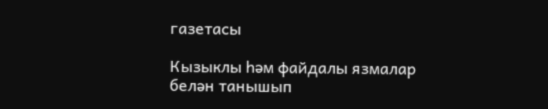газетасы

Кызыклы һәм файдалы язмалар белән танышып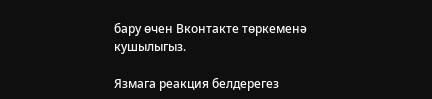бару өчен Вконтакте төркеменә кушылыгыз.

Язмага реакция белдерегез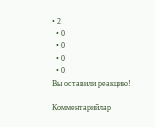• 2
  • 0
  • 0
  • 0
  • 0
Вы оставили реакцию!

Комментарийлар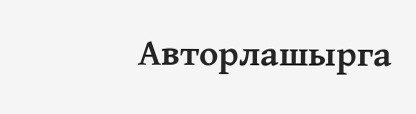Авторлашырга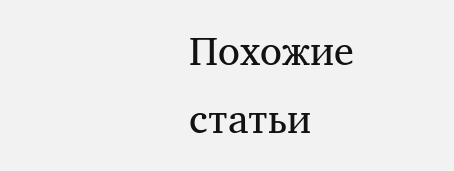Похожие статьи